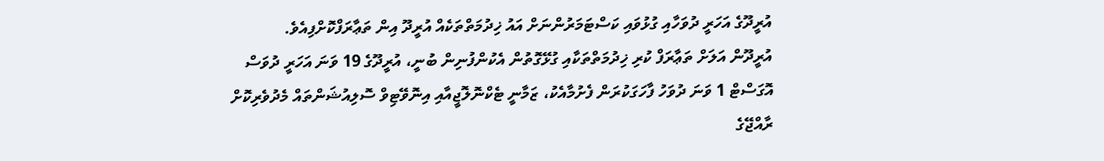އުރީދޫގެ އަހަރީ ދުވަހާއި ގުޅުވައި ކަސްޓަމަރުންނަށް އައު ޚިދުމަތްތަކެއް އުރީދޫ އިން ތަޢާރަފްކޮށްފިއެވެ.
އުރީދޫން އަލަށް ތަޢާރަފް ކުރި ޚިދުމަތްތަކާއި ގުޅޭގޮތުން އެކުންފުނިން ބުނީ، އުރީދޫގެ 19 ވަނަ އަހަރީ ދުވަސް އޮގަސްޓް 1 ވަނަ ދުވަހު ފާހަގަކުރަން ފެށުމާއެކު، ޒަމާނީ ޓެކްނޮލޮޖީއާއި އިނޮވޭޓިވް ސޮލިއުޝަންތައް މެދުވެރިކޮށް ރާއްޖޭގެ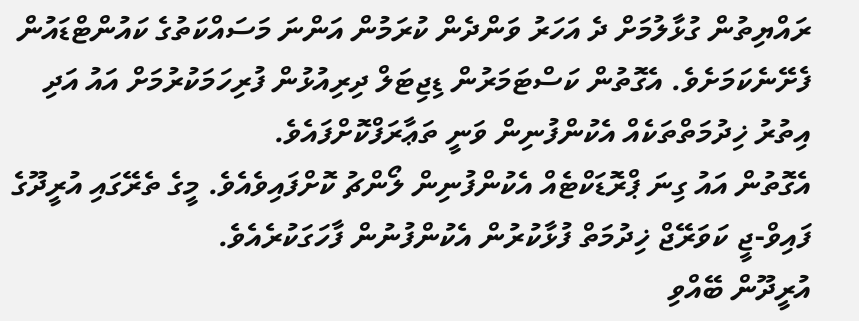ރައްޔިތުން ގުޅާލުމަށް ދެ އަހަރު ވަންދެން ކުރަމުން އަންނަ މަސައްކަތުގެ ކައުންޓްޑައުން ފެށޭނެކަމަށެވެ. އެގޮތުން ކަސްޓަމަރުން ޑިޖިޓަލް ދިރިއުޅުން ފުރިހަމަކުރުމަށް އައު އަދި އިތުރު ޚިދުމަތްތަކެއް އެކުންފުނިން ވަނީ ތަޢާރަފްކޮށްފައެވެ.
އެގޮތުން އައު ގިނަ ޕްރޮޑަކްޓެއް އެކުންފުނިން ލޯންޗު ކޮށްފައިވެއެވެ. މީގެ ތެރޭގައި އުރީދޫގެ ފައިވް-ޖީ ކަވަރޭޖް ޚިދުމަތް ފުޅާކުރުން އެކުންފުނުން ފާހަގަކުރެއެވެ.
އުރީދޫން ބޭއްވި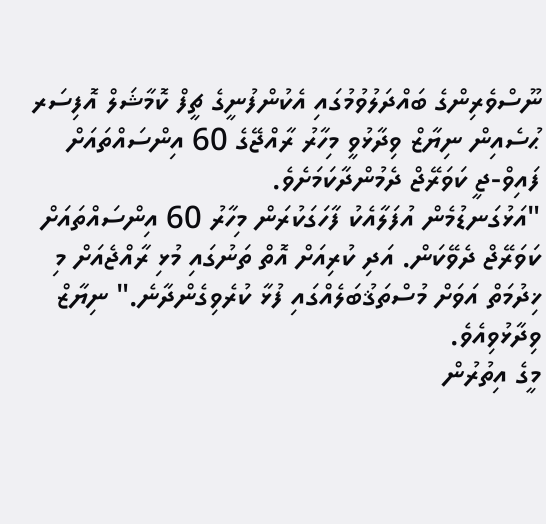ނޫސްވެރިންގެ ބައްދަލުވުމުގައި އެކުންފުނީގެ ޗީފް ކޮމާޝަލް އޮފިސަރ ޙުސެއިން ނިޔާޒް ވިދާޅުވީ މިހާރު ރާއްޖޭގެ 60 އިންސައްތައަށް ފައިވް-ޖީ ކަވަރޭޖް ދެމުންދާކަމަށެވެ.
"އަޅުގަނޑުމެން އުފަލާއެކު ފާހަގަކުރަން މިހާރު 60 އިންސައްތައަށް ކަވަރޭޖް ދެވޭކަން. އަދި ކުރިއަށް އޮތް ތަނުގައި މުޅި ރާއްޖެއަށް މި ޚިދުމަތް އަވަށް މުސްތަޤުބަލެއްގައި ފުޅާ ކުރެވިގެންދާނެ." ނިޔާޒް ވިދާޅުވިއެވެ.
މީގެ އިތުރުން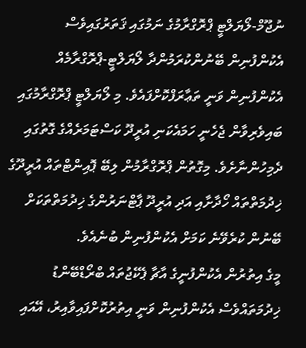ނުޖޫމް-ލޯޔަލްޓީ ޕްރޮގްރާމުގެ ނަމުގައި ޤަތަރުގައިވެސް އެކުންފުނިން ބޭނުންކުރަމުންދާ ލޯޔަލްޓީ-ޕްރޮގްރާމެއް އެކުންފުނިން ވަނީ ތަޢާރަފްކޮށްފައެވެ. މި ލޯޔަލްޓީ ޕްރޮގްރާމުގައި ބައިވެރިވާން ޖެހެނީ ހަމައެކަނި އުރީދޫ ކަސްޓަމަރެއްގެ ގޮތުގައި ދެމިހުންނާށެވެ. މިގޮތުން ޕްރޮގްރާމުން ލިބޭ ޕޮއިންޓްތައް އުރީދޫގެ ޚިދުމަތްތައް ހޯދާށާއި އަދި އުރީދޫ ޕާޓްނަރުންގެ ޚިދުމަތްތަކަށް ބޭނުން ކުރެވޭނެ ކަމަށް އެކުންފުނިން ބުނެއެވެ.
މީގެ އިތުރުން އެކުންފުނީގެ އާޗާ ޕެކޭޖުތައް ބްރޯޑްބޭންޑު ޚިދުމަތައްވެސް އެކުންފުނިން ވަނީ އިތުރުކޮށްފައިވާއިރު، އޭއައި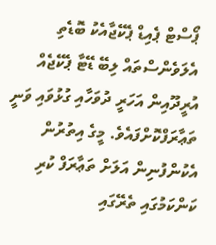ޕޯސްޓް ޕެއިޑް ޕެކޭޖާއެކު ބޮޑެތި އެލަވެންސްތައް ލިބޭ ޑޭޓާ ޕެކޭޖެއް އުރީދޫއިން އަހަރީ ދުވަހާއި ގުޅުވައި ވަނީ ތަޢާރަފްކޮށްފައެވެ. މީގެ އިތުރުން އެކުންފުނިން އަލަށް ތަޢާރަފް ކުރި ކަންކަމުގައި ތެރޭގައި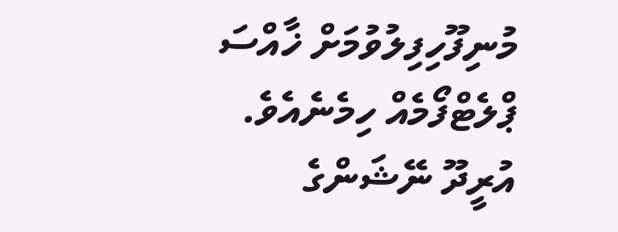މުނިފޫހިފިލުވުމަށް ޚާއްސަ ޕްލެޓްފޯމެއް ހިމެނެއެވެ.
އުރީދޫ ނޭޝަންގެ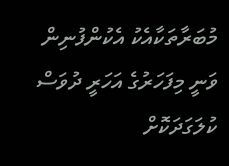މުބަރާތަކާއެކު އެކުންފުނިން ވަނީ މިފަހަރުގެ އަހަރީ ދުވަސް ކުލަގަދަކޮށް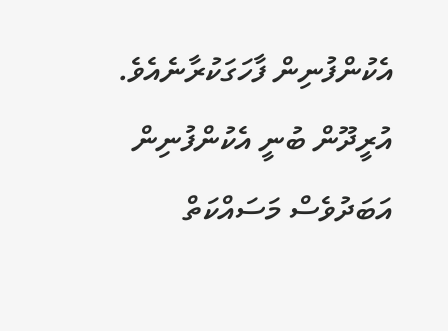އެކުންފުނިން ފާހަގަކުރާނެއެވެ. އުރީދޫން ބުނީ އެކުންފުނިން އަބަދުވެސް މަސައްކަތް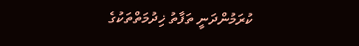ކުރަމުންދަނީ ތަފާތު ޚިދުމަތްތަކުގެ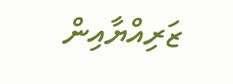ޒަރިއްޔާއިން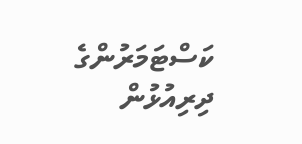ކަސްޓަމަރުންގެ ދިރިއުޅުން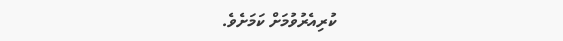ކުރިއެރުވުމަށް ކަމަށެވެ.